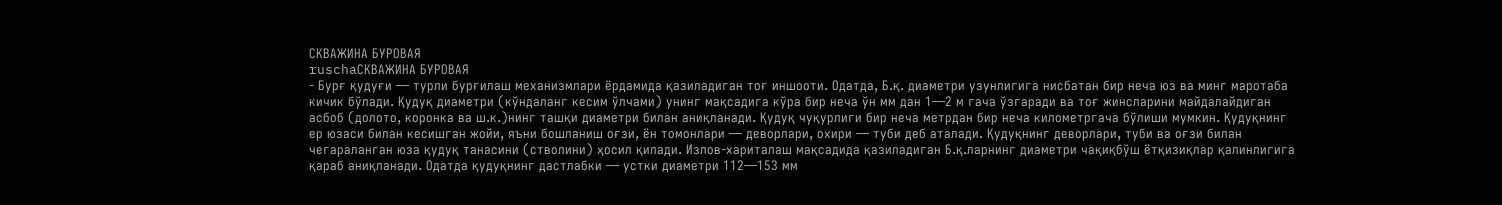СКВАЖИНА БУРОВАЯ
ruschaСКВАЖИНА БУРОВАЯ
- Бурғ қудуғи — турли бурғилаш механизмлари ёрдамида қазиладиган тоғ иншооти. Одатда, Б.қ. диаметри узунлигига нисбатан бир неча юз ва минг маротаба кичик бўлади. Қудуқ диаметри (кўндаланг кесим ўлчами) унинг мақсадига кўра бир неча ўн мм дан 1—2 м гача ўзгаради ва тоғ жинсларини майдалайдиган асбоб (долото, коронка ва ш.к.)нинг ташқи диаметри билан аниқланади. Қудуқ чуқурлиги бир неча метрдан бир неча километргача бўлиши мумкин. Қудуқнинг ер юзаси билан кесишган жойи, яъни бошланиш оғзи, ён томонлари — деворлари, охири — туби деб аталади. Қудуқнинг деворлари, туби ва оғзи билан чегараланган юза қудуқ танасини (стволини) ҳосил қилади. Излов-хариталаш мақсадида қазиладиган Б.қ.ларнинг диаметри чақиқбўш ётқизиқлар қалинлигига қараб аниқланади. Одатда қудуқнинг дастлабки — устки диаметри 112—153 мм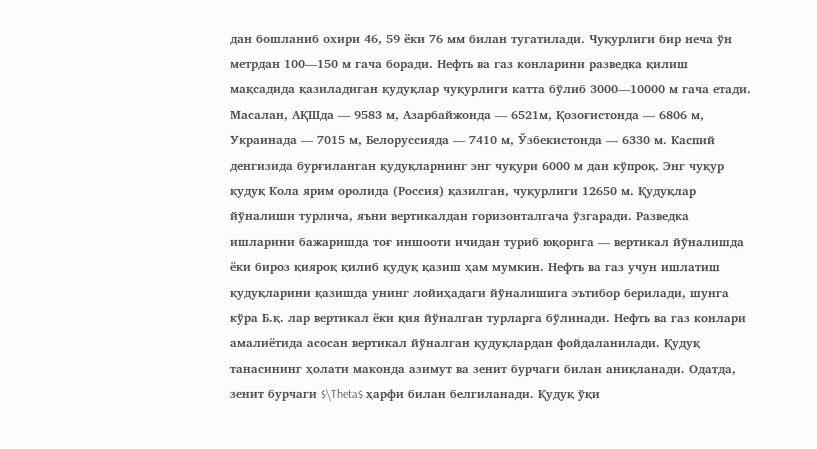дан бошланиб охири 46, 59 ёки 76 мм билан тугатилади. Чуқурлиги бир неча ўн метрдан 100—150 м гача боради. Нефть ва газ конларини разведка қилиш мақсадида қазиладиган қудуқлар чуқурлиги катта бўлиб 3000—10000 м гача етади. Масалан, АҚШда — 9583 м, Азарбайжонда — 6521м, Қозоғистонда — 6806 м, Украинада — 7015 м, Белоруссияда — 7410 м, Ўзбекистонда — 6330 м. Каспий денгизида бурғиланган қудуқларнинг энг чуқури 6000 м дан кўпроқ. Энг чуқур қудуқ Кола ярим оролида (Россия) қазилган, чуқурлиги 12650 м. Қудуқлар йўналиши турлича, яъни вертикалдан горизонталгача ўзгаради. Разведка ишларини бажаришда тоғ иншооти ичидан туриб юқорига — вертикал йўналишда ёки бироз қияроқ қилиб қудуқ қазиш ҳам мумкин. Нефть ва газ учун ишлатиш қудуқларини қазишда унинг лойиҳадаги йўналишига эътибор берилади, шунга кўра Б.қ. лар вертикал ёки қия йўналган турларга бўлинади. Нефть ва газ конлари амалиётида асосан вертикал йўналган қудуқлардан фойдаланилади. Қудуқ танасининг ҳолати маконда азимут ва зенит бурчаги билан аниқланади. Одатда, зенит бурчаги $\Theta$ ҳарфи билан белгиланади. Қудуқ ўқи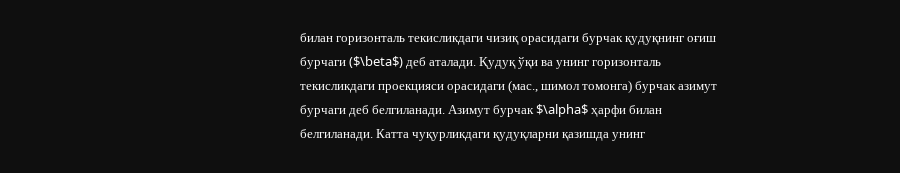билан горизонталь текисликдаги чизиқ орасидаги бурчак қудуқнинг оғиш бурчаги ($\beta$) деб аталади. Қудуқ ўқи ва унинг горизонталь текисликдаги проекцияси орасидаги (мас., шимол томонга) бурчак азимут бурчаги деб белгиланади. Азимут бурчак $\alpha$ ҳарфи билан белгиланади. Катта чуқурликдаги қудуқларни қазишда унинг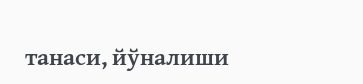танаси, йўналиши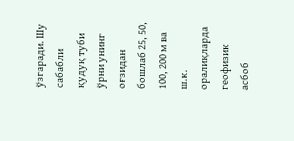ўзгаради. Шу сабабли қудуқ туби ўрни унинг оғзидан бошлаб 25, 50, 100, 200 м ва ш.к. оралиқларда геофизик асбоб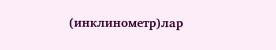(инклинометр)лар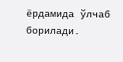ёрдамида ўлчаб борилади.